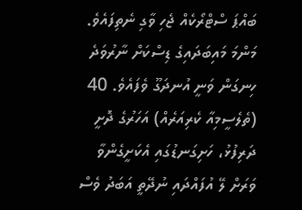ބައްޕަ ސްޓްރޯކެއް ޖެހި ވާގި ނެތިފައެވެ. މަންމަ މައިބަދައިގެ ޑިސްކަށް ނާރުވަދެ ހިނގަން ވަނީ އުނދަގޫ ވެފައެވެ. 40 (ތެލެސީމިއާ ކެރިއަރެއް) އަހަރުގެ ދޮށީ ދަރިފުޅު، ހަށިގަނޑުގައި އެކަށީގެންވާ ވަރަށް ލޭ އުފައްދައި ނުދޭތީ އަބަދު ވެސް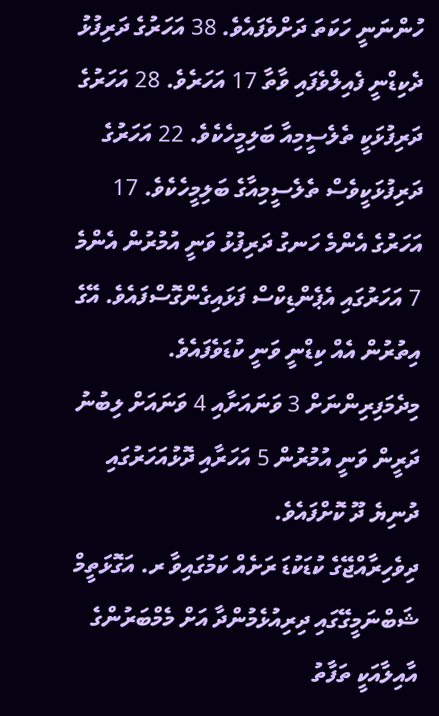ހުންނަނީ ހަކަތަ ދަށްވެފައެވެ. 38 އަހަރުގެ ދަރިފުޅު ދެކިޑްނީ ފެއިލްވެފައި ވާތާ 17 އަހަރެވެ. 28 އަހަރުގެ ދަރިފުޅަކީ ތެލެސީމިއާ ބަލިމީހެކެވެ. 22 އަހަރުގެ ދަރިފުޅަކީވެސް ތެލެސީމިއާގެ ބަލިމީހެކެވެ. 17 އަހަރުގެ އެންމެ ހަނގު ދަރިފުޅު ވަނީ އުމުރުން އެންމެ 7 އަހަރުގައި އެޕެންޑިކްސް ފަޅައިގެންގޮސްފައެވެ. އޭގެ އިތުރުން އެއް ކިޑްނީ ވަނީ ކުޑަވެފައެވެ.
މިދެމަފިރިންނަށް 3 ވަނައަށާއި 4 ވަނައަށް ލިބުނު ދަރީން ވަނީ އުމުރުން 5 އަހަރާއި ދޮޅުއަހަރުގައި ދުނިޔެ ދޫ ކޮށްފައެވެ.
ދިވެހިރާއްޖޭގެ ކުޑަކުޑަ ރަށެއް ކަމުގައިވާ ރ. އަގޮޅަތީމް ޝަބްނަމީގޭގައި ދިރިއުޅެމުންދާ އަށް މެމްބަރުންގެ އާއިލާއަކީ ތަފާތު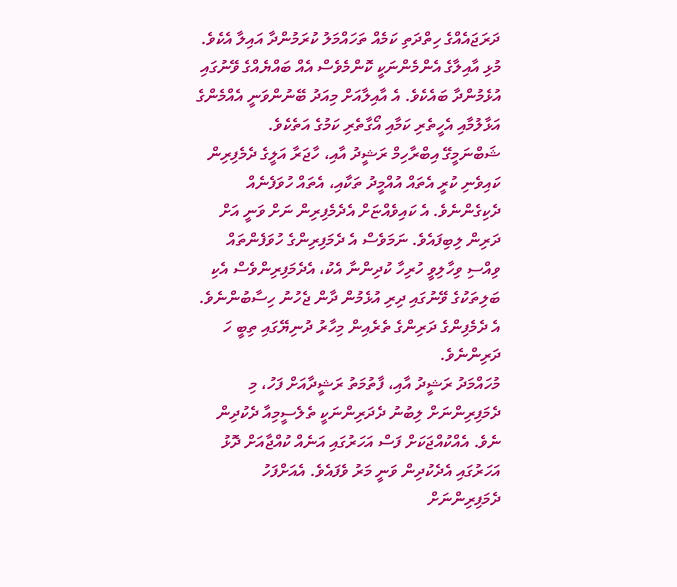ދަރަޖައެއްގެ ހިތްދަތި ކަމެއް ތަހައްމަލު ކުރަމުންދާ އައިލާ އެކެވެ. މުޅި އާއިލާގެ އެންމެންނަކީ ކޮންމެވެސް އެއް ބައްޔެއްގެ ވޭނުގައި އުޅެމުންދާ ބައެކެވެ. އެ އާއިލާއަށް މިއަދު ބޭނުންވަނީ އެއްމެންގެ އަޅާލުމާއި އެހީތެރި ކަމާއި އޯގާތެރި ކަމުގެ އަތެކެވެ.
ޝަބްނަމީގޭ އިބްރާހިމް ރަޝީދު އާއި، ހާޖަރާ އަލީގެ ދެމެފިރިން ކައިވެނި ކުރީ އެތައް އުއްމީދު ތަކާއި، އެތައް ހުވަފެނެއް ދެކިގެންނެވެ. އެ ކައިވެއްޏަށް އެދެމެފިރިން ނަށް ވަނީ އަށް ދަރިން ލިބިފައެވެ. ނަމަވެސް އެ ދެމަފިރިންގެ ހުވަފެންތައް ވިއްސި ވިހާލިވީ ހުރިހާ ކުދިންނާ އެކު، އެދެމަފިރިންވެސް އެކި ބަލިތަކުގެ ވޭނުގައި ދިރި އުޅެމުން ދާން ޖެހުނު ހިސާބުންނެވެ. އެ ދެމެފިންގެ ދަރިންގެ ތެރެއިން މިހާރު ދުނިޔޭގައި ތިބީ ހަ ދަރިންނެވެ.
މުހައްމަދު ރަޝީދު އާއި، ފާތުމަތު ރަޝީދާއަށް ފަހު، މި ދެމަފިރިންނަށް ލިބުނު ދެދަރިންނަކީ ތެލެސީމިއާ ދެކުދިން ނެވެ. އެއްކުއްޖަކަށް ފަސް އަހަރުގައި އަނެއް ކުއްޖާއަށް ދޮޅު އަހަރުގައި އެދެކުދިން ވަނީ މަރު ވެފައެވެ. އެއަށްފަހު ދެމަފިރިންނަށް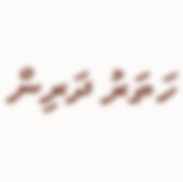ހަތަރު ދަރިން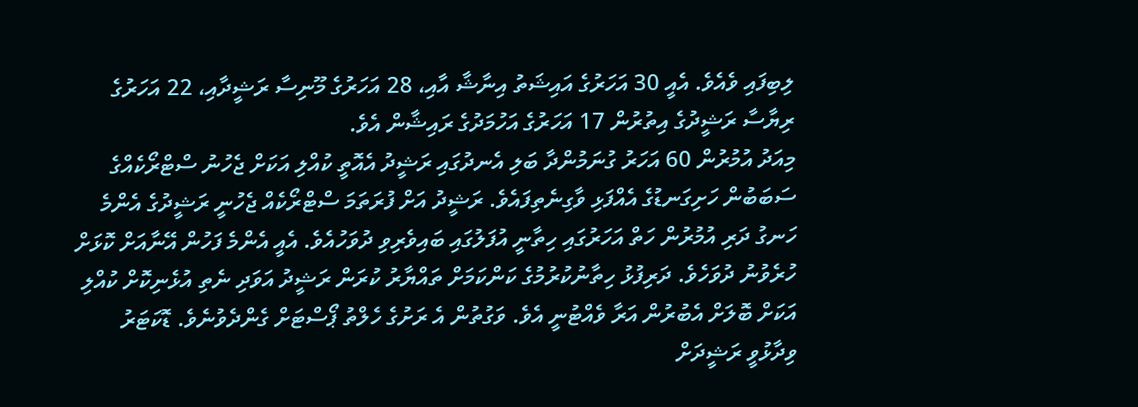ލިބިފައި ވެއެވެ. އެއީ 30 އަހަރުގެ އައިޝަތު އިނާޝާ އާއި، 28 އަހަރުގެ މޫނިސާ ރަޝީދާއި، 22 އަހަރުގެ ރިޔާސާ ރަޝީދުގެ އިތުރުން 17 އަހަރުގެ އަހުމަދުގެ ރައިޝާން އެވެ.
މިއަދު އުމުރުން 60 އަހަރު ގުނަމުންދާ ބަލި އެނދުގައި ރަޝީދު އެއޮތީ ކުއްލި އަކަށް ޖެހުނު ސްޓްރޯކެއްގެ ސަބަބުން ހަށިގަނޑުގެ އެއްފަޅި ވާގިނެތިފައެވެ. ރަޝީދު އަށް ފުރަތަމަ ސްޓްރޯކެއް ޖެހުނީ ރަޝީދުގެ އެންމެ ހަނގު ދަރި އުމުރުން ހަތް އަހަރުގައި ހިތާނީ އުފަލުގައި ބައިވެރިވި ދުވަހުއެވެ. އެއީ އެންމެ ފަހުން އޭނާއަށް ކޮޅަށް ހުރެވުނު ދުވަހެވެ. ދަރިފުޅު ހިތާނުކުރުމުގެ ކަންކަމަށް ތައްޔާރު ކުރަން ރަޝީދު އަވަދި ނެތި އުޅެނިކޮށް ކުއްލި އަކަށް ބޮލަށް އެބުރުން އަރާ ވެއްޓުނީ އެވެ. ވަގުތުން އެ ރަށުގެ ހެލްތު ޕޯސްޓަށް ގެންދެވުނެވެ. ޑޮކަޓަރު ވިދާޅުވީ ރަޝީދަށް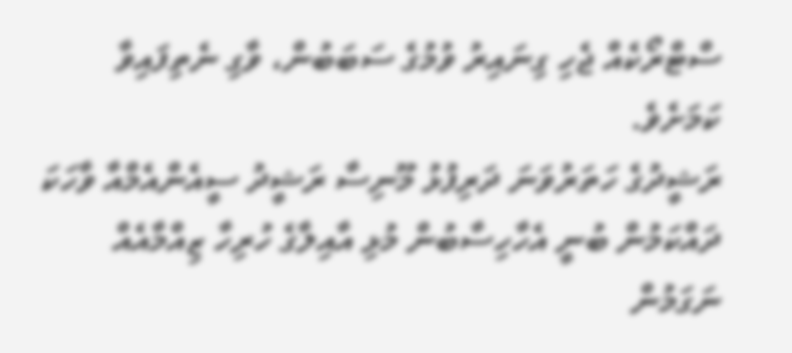ސްޓްރޯކެއް ޖެހި ގިނައިރު ވުމުގެ ސަބަބުން، ވާގި ނެތިފައިވާ ކަމަށެވެ.
ރަޝީދުގެ ހަތަރުވަނަ ދަރިފުޅު މޫނިސާ ރަޝީދު ސީއެންއެމްއާ ވާހަކަ ދައްކަމުން ބުނީ އެހާހިސާބުން މުޅި އާއިލާގެ ހުރިހާ ޒިއްމާއެއް ނަގަމުން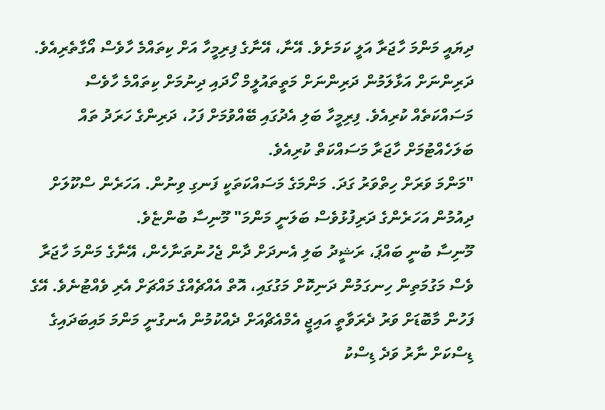ދިޔައީ މަންމަ ހާޖަރާ އަލީ ކަމަށެވެ. އޭނާ، އޭނާގެ ފިރިމީހާ އަށް ކިތައްމެ ހާވެސް އޯގާތެރިއެވެ. ދަރިންނަށް އަޅާލަމުން ދަރިންނަށް މަތީތައުލީމް ހޯދައި ދިނުމަށް ކިތައްމެ ހާވެސް މަސައްކަތެއް ކުރިއެވެ. ފިރިމީހާ ބަލި އެދުގައި ބޭއްވުމަށް ފަހު، ދަރިންގެ ހަރަދު ތައް ބަލަހެއްޓުމަށް ހާޖަރާ މަސައްކަތް ކުރިއެވެ.
"މަންމަ ވަރަށް ހިތްވަރު ގަދަ. މަންމަގެ މަސައްކަތަކީ ފަނގި ވިނުން. އަހަރެން ސްކޫލަށް ދިއުމުން އަހަރެންގެ ދަރިފުޅުވެސް ބަލަނީ މަންމަ" މޫނިސާ ބުންޏެވެ.
މޫނިސާ ބުނީ ބައްޕަ، ރަޝީދު ބަލި އެނދަށް ދާން ޖެހުނުތަނާހެން، އޭނާގެ މަންމަ ހާޖަރާ ވެސް މަގުމަތިން ހިނގަމުން ދަނިކޮށް މަގުގައި، އޮތް އެއްޗެއްގެ މައްޗަށް އެރި ވެއްޓުނެވެ. އޭގެ ފަހުން މާބޮޑަށް ވަރު ދެރަވާތީ އައިޖީ އެމްއެޗްއަށް ދެއްކުމުން އެނގުނީ މަންމަ މައިބަދައިގެ ޑިސްކަށް ނާރު ވަދެ ޑިސްކު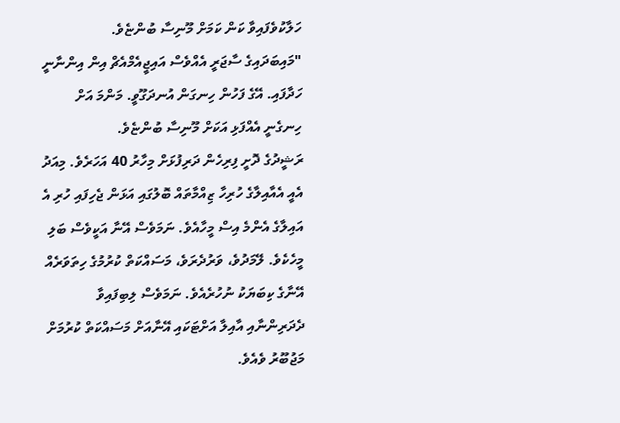ހަލާކުވެފައިވާ ކަން ކަމަށް މޫނިސާ ބުންޏެވެ.
"މައިބަދައިގެ ސާޖަރީ އެއްވެސް އައިޖީއެމްއެޗް އިން އިންނާނީ ހަދާފައި. އޭގެ ފަހުން ހިނގަން އުނދަގޫވީ. މަންމަ އަށް ހިނގެނީ އެއްފަޅި އަކަށް މޫނިސާ ބުންޏެވެ.
ރަޝީދުގެ ދޮށީ ފިރިހެން ދަރިފުޅަށް މިހާރު 40 އަހަރެވެ. މިއަދު އެއީ އެއާއިލާގެ ހުރިހާ ޒިއްމާތައް ބޮލުގައި އަޅަން ޖެހިފައި ހުރި އެ އައިލާގެ އެންމެ އިސް މީހާއެވެ. ނަމަވެސް އޭނާ އަކީވެސް ބަލި މީހެކެވެ. ލޭމަދުވެ، ވަރުދެރަވެ، މަސައްކަތް ކުރުމުގެ ހިތަވަރެއް އޭނާގެ ކިބަޔަކު ނުހުރެއެވެ. ނަމަވެސް ލިބިފައިވާ ދެދަރިންނާއި އާއިލާ އަށްޓަކައި އޭނާއަށް މަސައްކަތް ކުރުމަށް މަޖުބޫރު ވެއެވެ.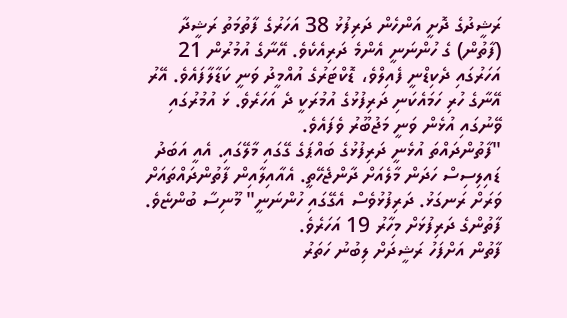ރަޝީދުގެ ދޮށީ އަންހެން ދަރިފުޅު 38 އަހަރުގެ ފާތުމަތު ރަޝީދާ (ފާތުން) ގެ ހުންނަނީ އެންމެ ދަރިއެކެވެ. އޭނާގެ އުމުރުން 21 އަހަރުގައި ދެކިޑްނީ ފެއިލްވެ، ޑޮކްޓަރުގެ އުއްމީދު ވަނީ ކަޑާލާފައެވެ. އޭރު އޭނާގެ ހުރި ހަމައެކަނި ދަރިފުޅުގެ އުމުރަކީ ދެ އަހަރެވެ. ޅަ އުމުރުގައި ވޭނުގައި އުޅެން ވަނީ މަޖުބޫރު ވެފައެވެ.
"ފާތުންދައްތަ އުޅެނީ ދަރިފުޅުގެ ބައްޕަގެ ގޭގައި މާލޭގައި. އެއީ އަބަދު ޑައިލިސިސް ހަދަން މާލެއަށް ދާންޖެހޭތީ. އެއާއިލާއިން ފާތުންދައްތައަށް ވަރަށް ރަނގަޅު. ދަރިފުޅުވެސް އެގޭގައި ހުންނަނީ" މޫނިސާ ބުންޏެވެ.
ފާތުންގެ ދަރިފުޅަށް މިހާރު 19 އަހަރެވެ.
ފާތުން އަށްފަހު ރަޝީދަށް ލިބުނު ހަތަރު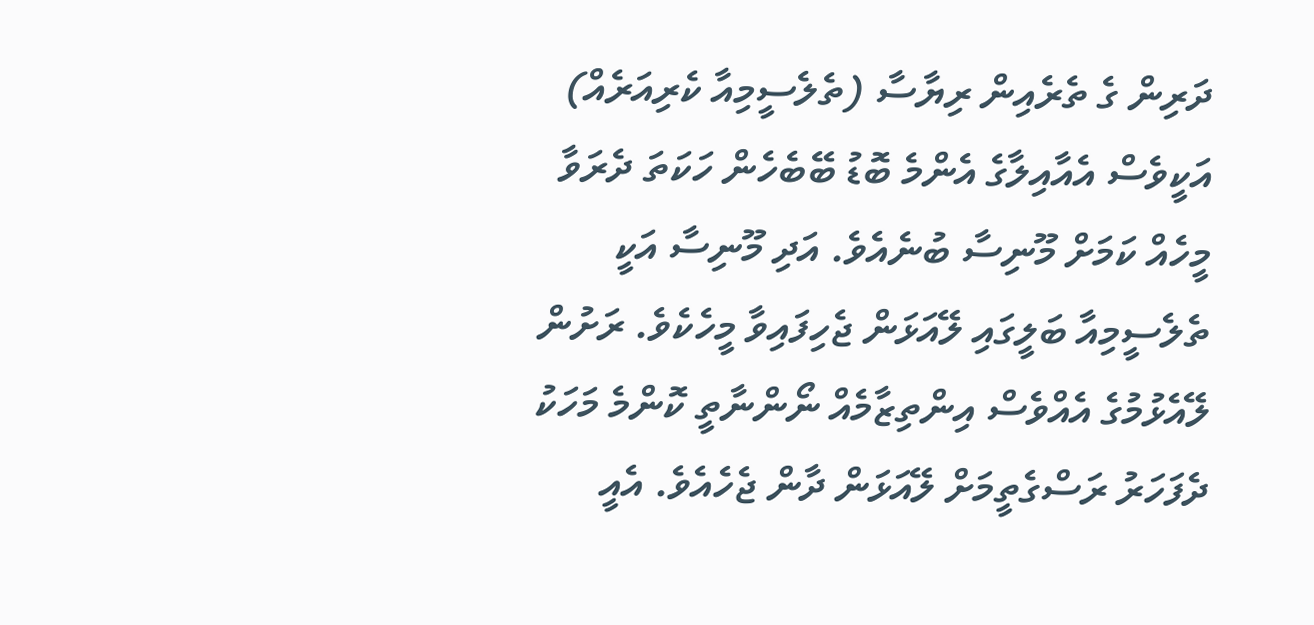ދަރިން ގެ ތެރެއިން ރިޔާސާ (ތެލެސީމިއާ ކެރިއަރެއް) އަކީވެސް އެއާއިލާގެ އެންމެ ބޮޑު ބޭބެހެން ހަކަތަ ދެރަވާ މީހެއް ކަމަށް މޫނިސާ ބުނެއެވެ. އަދި މޫނިސާ އަކީ ތެލެސީމިއާ ބަލީގައި ލޭއަޅަން ޖެހިފައިވާ މީހެކެވެ. ރަށުން ލޭއެޅުމުގެ އެއްވެސް އިންތިޒާމެއް ނޯންނާތީ ކޮންމެ މަހަކު ދެފަހަރު ރަސްގެތީމަށް ލޭއަޅަން ދާން ޖެހެއެވެ. އެއީ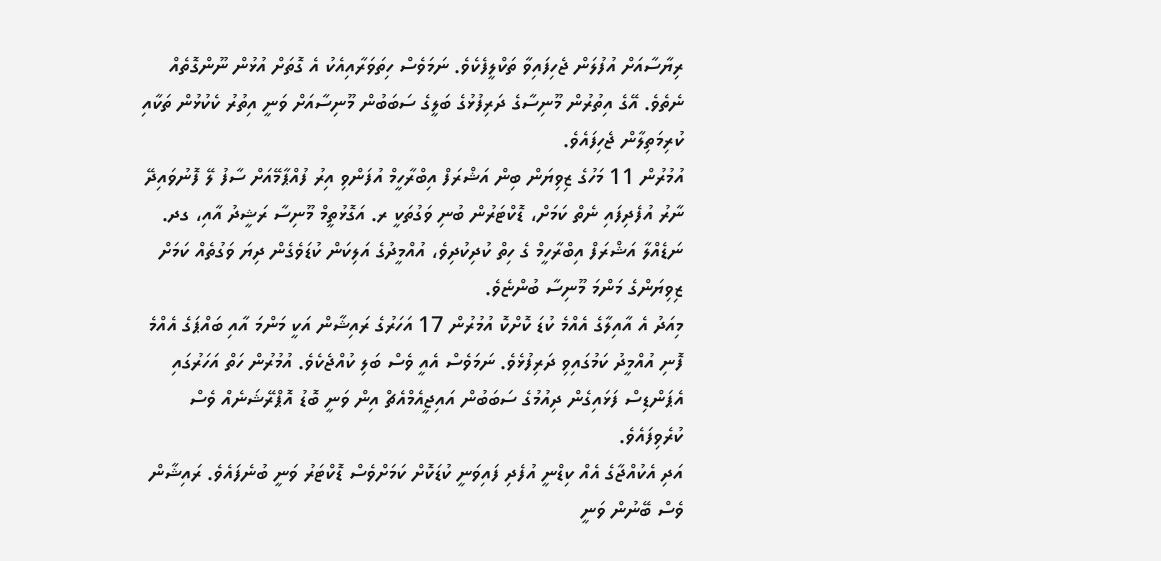ރިޔާސާއަށް އުފުލަން ޖެހިފައިވާ ތަކްލީފެކެވެ. ނަމަވެސް ހިތަވަރާއިއެކު އެ ގޮތަށް އުޅުން ނޫންގޮތެއް ނެތެވެ. އޭގެ އިތުރުން މޫނިސާގެ ދަރިފުޅުގެ ބަލީގެ ސަބަބުން މޫނިސާއަށް ވަނީ އިތުރު ކެކުޅުން ތަކާއި ކުރިމަތިލާން ޖެހިފައެވެ.
އުމުރުން 11 މަހުގެ ޒިވިޔަން ބިން އަޝްރަފް އިބްރާހީމް އުފަންވި އިރު ފުއްޕާމޭއަށް ސާފު ލޭ ފޮނުވައިދޭ ނާރު އުފެދިފައި ނެތް ކަމަށް، ޑޮކްޓަރުން ބުނި ވަގުތަކީ ރ. އަގޮޅުތީމް މޫނިސާ ރަޝީދު އާއި، ގދ. ނަޑެއްލާ އަޝްރަފް އިބްރާހީމް ގެ ހިތް ކުދިކުދިވެ، އުއްމީދުގެ އަލިކަން ކުޑަވެގެން ދިޔަ ވަގުތެއް ކަމަށް ޒިވިޔަންގެ މަންމަ މޫނިސާ ބުންޏެވެ.
މިއަދު އެ އާއިލާގެ އެއްމެ ކުޑަ ކޮށްކޮ އުމުރުން 17 އަހަރުގެ ރައިޝާން އަކީ މަންމަ އާއި ބައްޕަގެ އެއްމެ ފޮނި އުއްމީދު ކަމުގައިވި ދަރިފުޅެވެ. ނަމަވެސް އެއީ ވެސް ބަލި ކުއްޖެކެވެ. އުމުރުން ހަތް އަހަރުގައި އެޕަންޑިސް ފަޅައިގެން ދިއުމުގެ ސަބަބުން އައިޖީއެމްއެޗް އިން ވަނީ ބޮޑު އޮޕްރޭޝަނެއް ވެސް ކުރެވިފައެވެ.
އަދި އެކުއްޖާގެ އެއް ކިޑްނީ އުފެދި ފައިވަނީ ކުޑަކޮށް ކަމަށްވެސް ޑޮކްޓަރު ވަނީ ބުނެފައެވެ. ރައިޝާން ވެސް ބޭނުން ވަނީ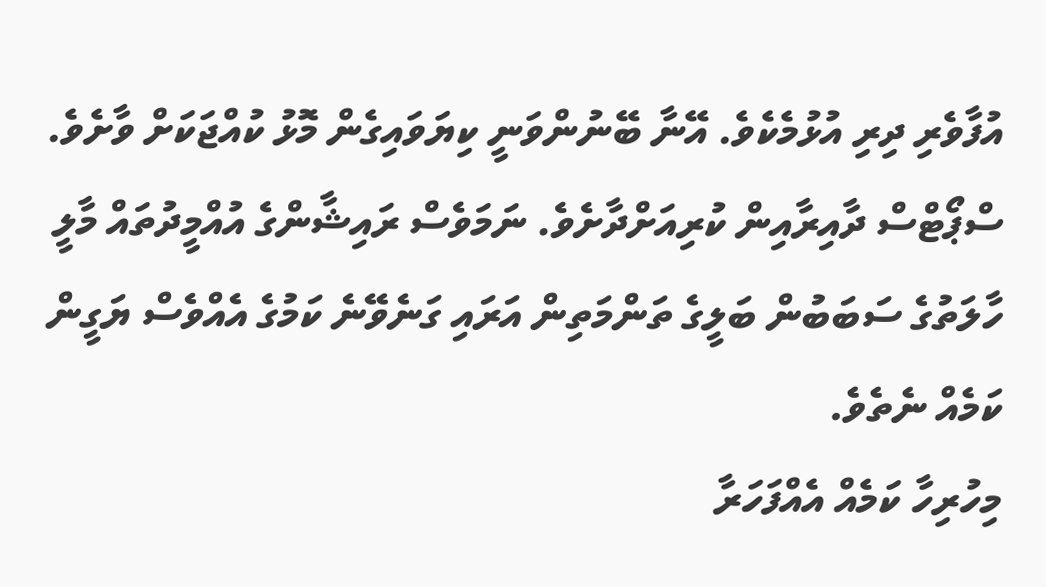އުފާވެރި ދިރި އުޅުމެކެވެ. އޭނާ ބޭނުންވަނީ ކިޔަވައިގެން މޮޅު ކުއްޖަކަށް ވާށެވެ. ސްޕޯޓްސް ދާއިރާއިން ކުރިއަށްދާށެވެ. ނަމަވެސް ރައިޝާންގެ އުއްމީދުތައް މާލީ ހާލަތުގެ ސަބަބުން ބަލީގެ ތަންމަތިން އަރައި ގަނެވޭނެ ކަމުގެ އެއްވެސް ޔަގީން ކަމެއް ނެތެވެ.
މިހުރިހާ ކަމެއް އެއްފަހަރާ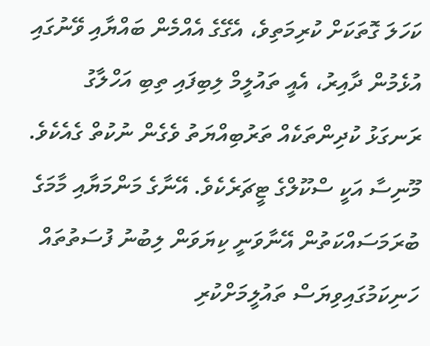ކަހަލަ ގޮތަކަށް ކުރިމަތިވެ، އެގޭގެ އެއްމެން ބައްޔާއި ވޭނުގައި އުޅެމުން ދާއިރު، އެއީ ތައުލީމް ލިބިފައި ތިބި އަހްލާގު ރަނގަޅު ކުދިންތަކެއް ތަރުބިއްޔަތު ވެގެން ނުކުތް ގެއެކެވެ. މޫނިސާ އަކީ ސްކޫލްގެ ޓީޗަރެކެވެ. އޭނާގެ މަންމަޔާއި މާމަގެ ބުރަމަސައްކަތުން އޭނާވަނީ ކިޔަވަން ލިބުނު ފުސަތުތައް ހަނިކަމުގައިވިޔަސް ތައުލީމަށްކުރި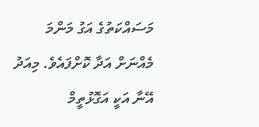މަސައްކަތުގެ އަގު މަންމަ މެއްނަށް އަދާ ކޮށްފައެވެ. މިއަދު އޭނާ އަކީ އަގޮޅުތީމް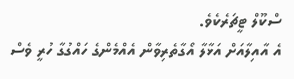ސްކޫލް ޓީޗަރެކެވެ.
އެ އާއިލާއަށް އަޅާލާ އޯގާތެރިވާން އެއްމެންގެ ހައްގުގާ ހުރީ ވެސް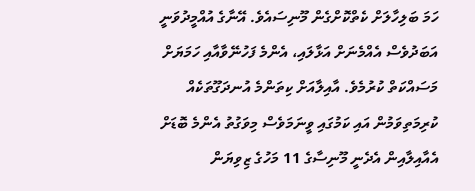ހަމަ ބަލިހާލަށް ކެތްކޮށްގެން މޫނިސައެވެ. އޭނާގެ އުއްމީދުވަނީ އަބަދުވެސް އެއްމެނަށް އަޅާލައި، އެންމެ ފަހުނޭވާއާއި ހަމަޔަށް މަސައްކަތް ކުރުމެވެ. އާއިލާއަށް ކިތަންމެ އުނދަގޫތަކެއް ކުރިމަތިވަމުން އައި ކަމުގައި ވީނަމަވެސް މިވަގުތު އެންމެ ބޮޑަށް އެއާއިލާއިން އެދެނީ މޫނިސާގެ 11 މަހުގެ ޒިވިޔަން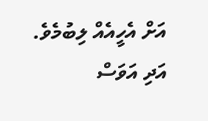އަށް އެހީއެއް ލިބުމެވެ. އަދި އަވަސް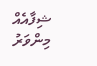ޝިފާއެއް މިންވަރު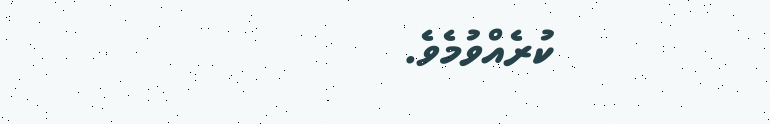ކުރެއްވުމެވެ.